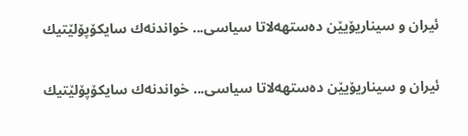ئیران و سیناریۆیێن ده‌ستهه‌لاتا سیاسى... خواندنه‌ك سایكۆپۆلێتیك

ئیران و سیناریۆیێن ده‌ستهه‌لاتا سیاسى... خواندنه‌ك سایكۆپۆلێتیك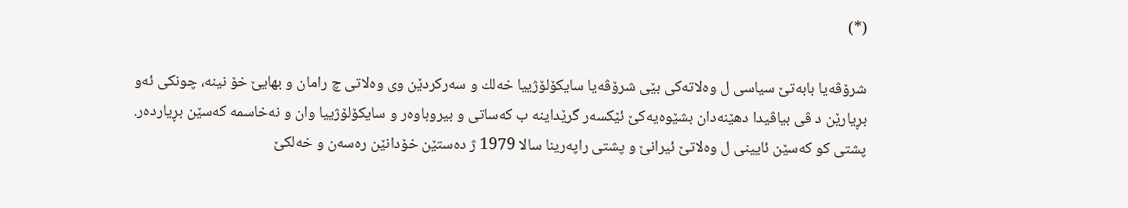(*)

شرۆڤه‌یا بابه‌تێ سیاسى ل وه‌لاته‌كى بێى شرۆڤه‌یا سایكۆلۆژییا خه‌لك و سه‌ركردێن وى وه‌لاتى چ رامان و بهایێ خۆ نینه‌، چونكى ئه‌و بڕیارێن د ڤى بیاڤیدا دهێنه‌دان بشێوه‌یه‌كێ ئێكسه‌ر گرێداینه‌ ب كه‌ساتى و بیروباوه‌ر و سایكۆلۆژییا وان و نه‌خاسمه‌ كه‌سێن بڕیارده‌ر. پشتى كو كه‌سێن ئایینى ل وه‌لاتێ ئیرانێ و پشتى راپه‌رینا سالا 1979 ژ ده‌ستێن خۆدانێن ره‌سه‌ن و خه‌لكێ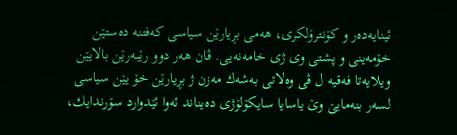ئینایه‌ده‌ر و كۆنترۆلكرى، هه‌مى بڕیارێن سیاسى كه‌فتنه‌ ده‌ستێن خۆمه‌ینى و پشتى وى ژى خامه‌نه‌یى. ڤان هه‌ر دوو رێبه‌رێن بالایێن ویلایه‌تا فه‌قیه ل ڤى وه‌لاتى به‌شه‌ك مه‌زن ژ بڕیارێن خۆ یێن سیاسى لسه‌ر بنه‌مایێ وێ یاسایا سایكۆلۆژى ده‌یناند ئه‌وا ئێدوارد سۆرندایك،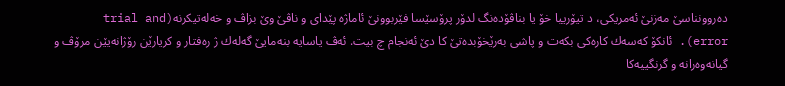ده‌روونناسێ مه‌زنێ ئه‌مریكى، د تیۆرییا خۆ یا بناڤۆده‌نگ لدۆر پرۆسێسا فێربوونێ ئاماژه‌ پێداى و ناڤێ وێ بزاڤ و خه‌له‌تیكرنه‌(trial and error). ئانكۆ كه‌سه‌ك كاره‌كى بكه‌ت و پاشى به‌رێخۆبده‌تێ كا دێ ئه‌نجام چ بیت. ئه‌ڤ یاسایه‌ بنه‌مایێ گه‌له‌ك ژ ره‌فتار و كریارێن رۆژانه‌یێن مرۆڤ و گیانه‌وه‌رانه‌ و گرنگییه‌كا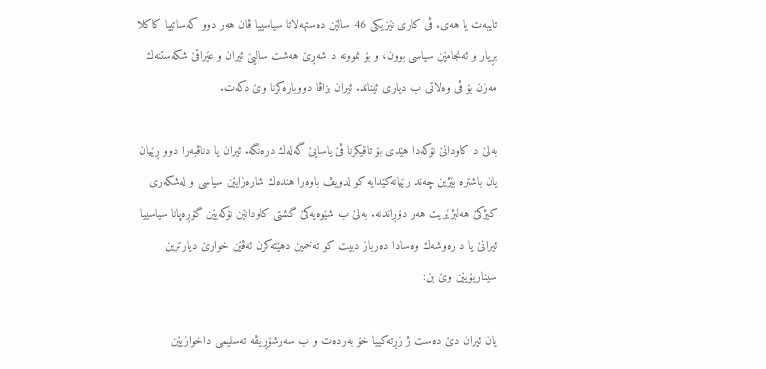تایبه‌ت یا هه‌ى. ڤى كارى نێزیكى 46 سالێن ده‌ستهه‌لاتا سیاسییا ڤان هه‌ر دوو كه‌ساتییا كاكلا بڕیار و ئه‌نجامێن سیاسى بوون، و بۆ نموونه‌ د شه‌ڕێ هه‌شت سالیێ ئیران و عێراقێ شكه‌ستنه‌ك مه‌زن بۆ ڤى وه‌لاتى ب دیارى ئیناند. ئیران بزاڤا دووباره‌كرنا وێ دكه‌ت.

به‌لێ د كاودانێ نۆكه‌دا هێدى بۆ تاقیكرنا ڤێ یاسایێ گه‌له‌ك دره‌نگه‌. ئیران یا دناڤبه‌را دوو ڕێیان یان باشتره‌ بێژین چه‌ند رێیانه‌كێدایه‌ كو لدویڤ باوه‌را هنده‌ك شاره‌زایێن سیاسى و له‌شكه‌رى كیژكێ هه‌لبژێریت هه‌ر دۆڕاندنه‌. به‌لێ ب شێوه‌یه‌كێ گشتى كاودانێن نۆكه‌یێن گۆڕه‌پانا سیاسییا ئیرانێ یا د ره‌وشه‌ك وه‌سادا ده‌رباز دبیت كو ته‌خمین دهێته‌كرن ئه‌ڤێن خوارێ دیارترین سیناریۆیێن وێ بن:

یان ئیران دێ ده‌ست ژ زڕته‌كییا خۆ به‌رده‌ت و ب سه‌رشۆڕیڤه‌ ته‌سلیمى داخوازیێن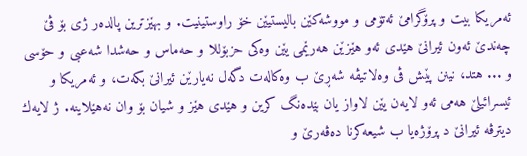ئه‌مریكا بیت و پرۆگرامێ ئه‌تۆمى و مووشه‌كێن بالیستیێن خۆ راوستینیت. و بهێزترین پالده‌ر ژى بۆ ڤێ چه‌ندێ ئه‌ون ئیرانێ هێدى ئه‌و هێزێن هه‌رێمى یێن وه‌كى حزبۆللا و حه‌ماس و حه‌شدا شه‌عبى و حۆسى و ... هتد، نینن پێش ڤى وه‌لاتیڤه‌ شه‌ڕێ ب وه‌كاله‌ت دگه‌ل نه‌یارێن ئیرانێ بكه‌ت، و ئه‌مریكا و ئیسرائیلێ هه‌مى ئه‌و لایه‌ن یێن لاواز یان بێده‌نگ كرین و هێدى هێز و شیان بۆ وان نه‌هێلاینه‌. ژ لایه‌ك دیترڤه‌ ئیرانێ د پرۆژه‌یا ب شیعه‌كرنا ده‌ڤه‌رێ و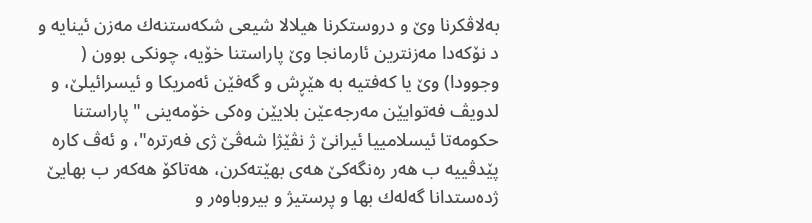به‌لاڤكرنا وێ و دروستكرنا هیلالا شیعى شكه‌ستنه‌ك مه‌زن ئینایه‌ و د نۆكه‌دا مه‌زنترین ئارمانجا وێ پاراستنا خۆیه‌، چونكى بوون ( وجوودا) وێ یا كه‌فتیه‌ به‌ هێڕش و گه‌فێن ئه‌مریكا و ئیسرائیلێ، و لدویڤ فه‌توایێن مه‌رجه‌عێن بلایێن وه‌كى خۆمه‌ینى " پاراستنا حكومه‌تا ئیسلامییا ئیرانێ ژ نڤێژا شه‌ڤێ ژى فه‌رتره‌"، و ئه‌ڤ كاره‌ پێدڤییه‌ ب هه‌ر ره‌نگه‌كێ هه‌ى بهێته‌كرن، هه‌تاكۆ هه‌كه‌ر ب بهایێ ژده‌ستدانا گه‌له‌ك بها و پرستیژ و بیروباوه‌ر و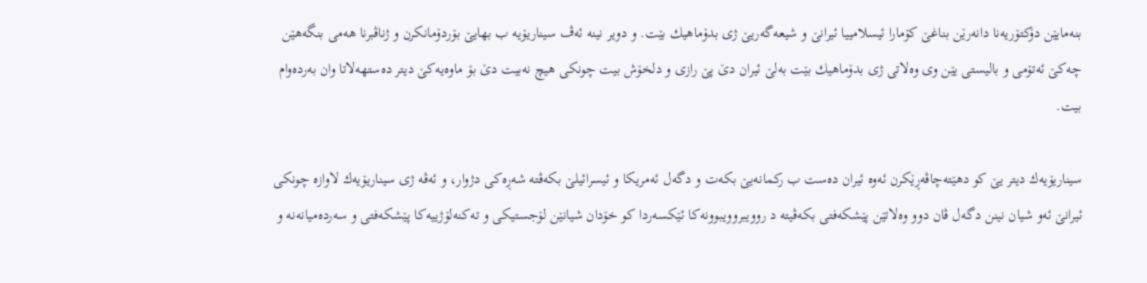بنه‌مایێن دۆكتۆریه‌نا دانه‌رێن بناغێ كۆمارا ئیسلامییا ئیرانێ و شیعه‌گه‌ریێ ژى بدۆماهیك بێت. و دویر نینه‌ ئه‌ڤ سیناریۆیه‌ ب بهایێ بۆردۆمانكرن و ژناڤبرنا هه‌مى بنگه‌هێن چه‌كێ ئه‌تۆمى و بالیستى یێن وى وه‌لاتى ژى بدۆماهیك بێت به‌لێ ئیران دێ پێ رازى و دلخۆش بیت چونكى هیچ نه‌بیت دێ بۆ ماوه‌یه‌كێ دیتر ده‌ستهه‌لاتا وان به‌رده‌وام بیت.

سیناریۆیه‌ك دیتر یێ كو دهێته‌چاڤه‌ڕێكرن ئه‌وه‌ ئیران ده‌ست ب ركمانه‌یێ بكه‌ت و دگه‌ل ئه‌مریكا و ئیسرائیلێ بكه‌ڤته‌ شه‌ڕه‌كى دژوار، و ئه‌ڤه‌ ژى سیناریۆیه‌ك لاوازه‌ چونكى ئیرانێ ئه‌و شیان نینن دگه‌ل ڤان دوو وه‌لاتێن پێشكه‌فتى بكه‌ڤیته‌ د روویبروویبوونه‌كا ئێكسه‌ردا كو خۆدان شیانێن لۆجستیكى و ته‌كنه‌لۆژییه‌كا پێشكه‌فتى و سه‌رده‌میانه‌نه‌ و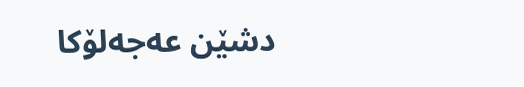دشێن عه‌جه‌لۆكا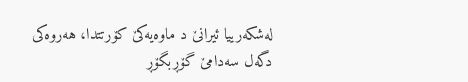له‌شكه‌رییا ئیرانێ د ماوه‌یه‌كێ كۆرتتدا، هه‌روه‌كى دگه‌ل سه‌دامێ گۆڕبگۆڕ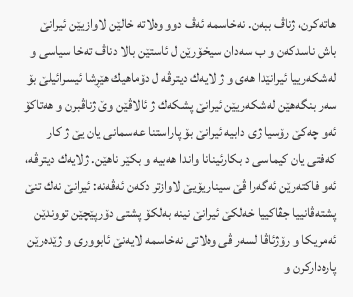هاته‌كرن، ژناڤ ببه‌ن. نه‌خاسمه‌ ئه‌ڤ دوو وه‌لاته‌ خالێن لاوازیێن ئیرانێ باش ناسدكه‌ن و ب سه‌دان سیخۆرێن ل ئاستێن بالا دناڤ ته‌خا سیاسى و له‌شكه‌رییا ئیرانێدا هه‌ى و ژ لایه‌ك دیترڤه‌ ل دۆماهیك هێڕشا ئیسرائیلێ بۆ سه‌ر بنگه‌هێن له‌شكه‌ریێن ئیرانێ پشكه‌ك ژ ئالاڤێن وێ ژناڤبرن و هه‌تاكۆ ئه‌و چه‌كێ رۆسیا ژى دابیه‌ ئیرانێ بۆ پاراستنا عه‌سمانى یان یێ ژ كار كه‌فتى یان كیماسى د بكارئینانا واندا هه‌بیه‌ و بكێر ناهێن. ژلایه‌ك دیترڤه‌، ئه‌و فاكته‌رێن ئه‌گه‌را ڤێ سیناریۆیێ لاوازتر دكه‌ن ئه‌ڤه‌نه‌: ئیرانێ نه‌ك تنێ پشته‌ڤانییا جڤاكییا خه‌لكێ ئیرانێ نینه‌ به‌لكۆ پشتى دۆرپێچێن تووندێن ئه‌مریكا و رۆژئاڤا لسه‌ر ڤى وه‌لاتى نه‌خاسمه‌ لایه‌نێ ئابوورى و ژێده‌رێن پاره‌داركرن و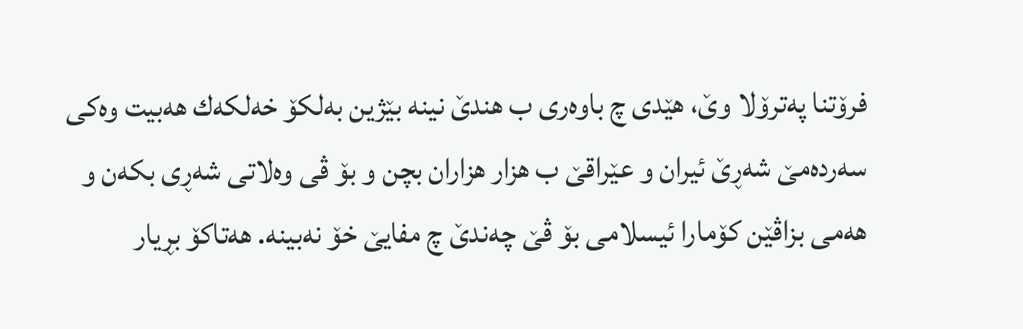فرۆتنا په‌ترۆلا وێ، هێدى چ باوه‌رى ب هندێ نینه‌ بێژین به‌لكۆ خه‌لكه‌ك هه‌بیت وه‌كى سه‌رده‌مێ شه‌ڕێ ئیران و عێراقێ ب هزار هزاران بچن و بۆ ڤى وه‌لاتى شه‌ڕى بكه‌ن و هه‌مى بزاڤێن كۆمارا ئیسلامى بۆ ڤێ چه‌ندێ چ مفایێ خۆ نه‌بینه‌. هه‌تاكۆ بڕیار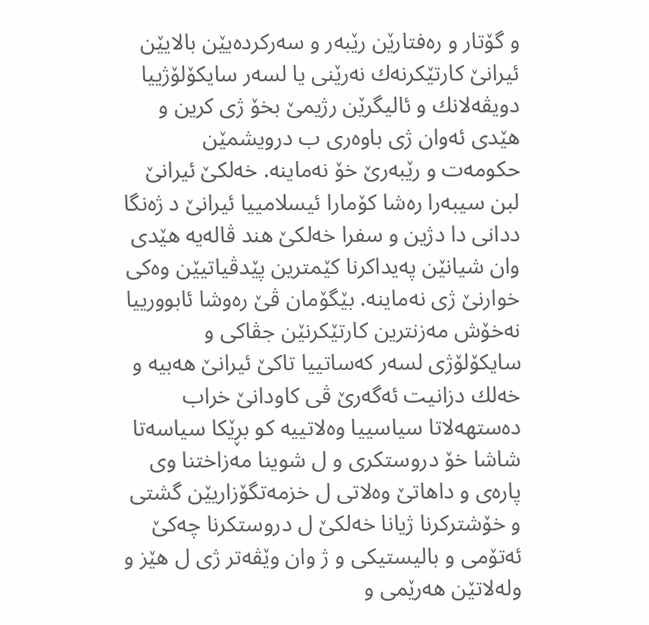و گۆتار و ره‌فتارێن رێبه‌ر و سه‌ركرده‌یێن بالایێن ئیرانێ كارتێكرنه‌ك نه‌رێنى یا لسه‌ر سایكۆلۆژییا دویڤه‌لانك و ئالیگرێن رژیمێ بخۆ ژى كرین و هێدى ئه‌وان ژی باوه‌رى ب درویشمێن حكومه‌ت و رێبه‌رێ خۆ نه‌ماینه‌. خه‌لكێ ئیرانێ لبن سیبه‌را ره‌شا كۆمارا ئیسلامییا ئیرانێ د ژه‌نگا ددانى دا دژین و سفرا خه‌لكێ هند ڤاله‌یه‌ هێدى وان شیانێن په‌یداكرنا كێمترین پێدڤیاتیێن وه‌كى خوارنێ ژى نه‌ماینه‌. بێگۆمان ڤێ ره‌وشا ئابوورییا نه‌خۆش مه‌زنترین كارتێكرنێن جڤاكى و سایكۆلۆژى لسه‌ر كه‌ساتییا تاكێ ئیرانێ هه‌بیه‌ و خه‌لك دزانیت ئه‌گه‌رێ ڤى كاودانێ خراب ده‌ستهه‌لاتا سیاسییا وه‌لاتییه‌ كو بڕێكا سیاسه‌تا شاشا خۆ دروستكرى و ل شوینا مه‌زاختنا وى پاره‌ى و داهاتێ وه‌لاتى ل خزمه‌تگۆزاریێن گشتى و خۆشتركرنا ژیانا خه‌لكێ ل دروستكرنا چه‌كێ ئه‌تۆمى و بالیستیكى و ژ وان وێڤه‌تر ژى ل هێز و وله‌لاتێن هه‌رێمى و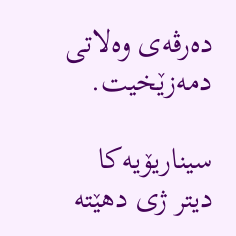ده‌رڤه‌ى وه‌لاتى دمه‌زێخیت.

سیناریۆیه‌كا دیتر ژى دهێته‌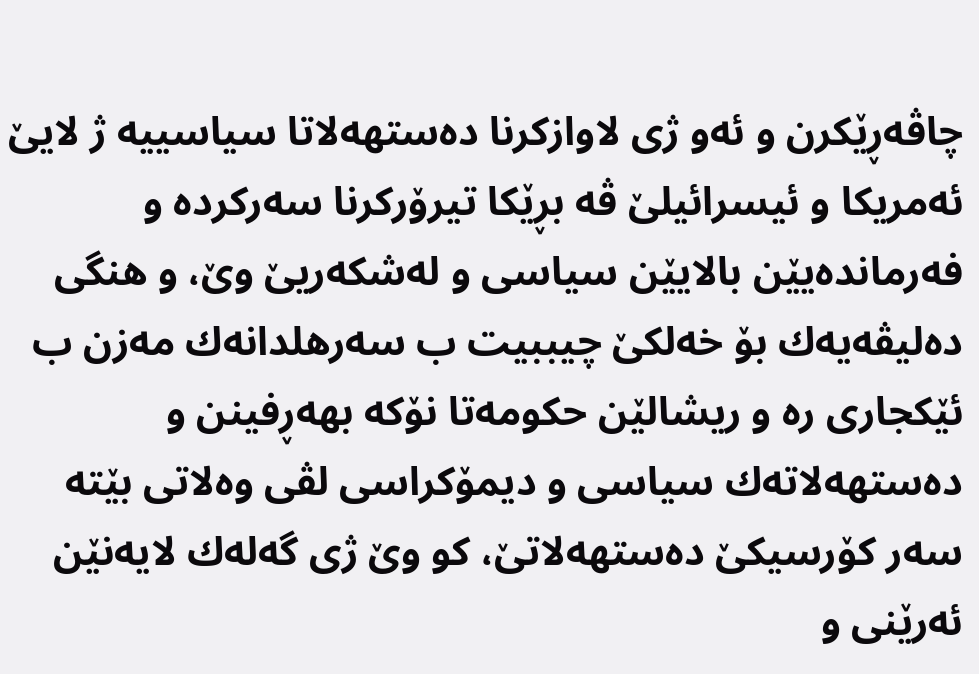چاڤه‌ڕێكرن و ئه‌و ژى لاوازكرنا ده‌ستهه‌لاتا سیاسییه‌ ژ لایێ ئه‌مریكا و ئیسرائیلێ ڤه‌ بڕێكا تیرۆركرنا سه‌ركرده‌ و فه‌رمانده‌یێن بالایێن سیاسى و له‌شكه‌ریێ وێ، و هنگى ده‌لیڤه‌یه‌ك بۆ خه‌لكێ چیببیت ب سه‌رهلدانه‌ك مه‌زن ب ئێكجارى ره و ریشالێن حكومه‌تا نۆكه‌ بهه‌ڕفینن و ده‌ستهه‌لاته‌ك سیاسى و دیمۆكراسى لڤى وه‌لاتى بێته‌ سه‌ر كۆرسیكێ ده‌ستهه‌لاتێ، كو وێ ژى گه‌له‌ك لایه‌نێن ئه‌رێنى و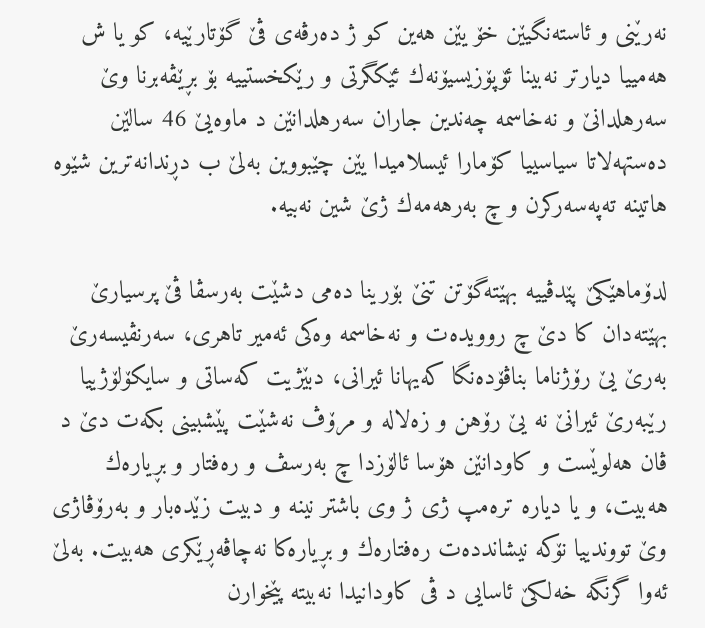نه‌رێنى و ئاسته‌نگیێن خۆ یێن هه‌ین كو ژ ده‌رڤه‌ى ڤێ گۆتارێیه‌، كو یا ش هه‌مییا دیارتر نه‌بینا ئۆپۆزیسیۆنه‌ك ئێكگرتى و رێكخستییه‌ بۆ بڕێڤه‌برنا وێ سه‌رهلدانێ و نه‌خاسمه‌ چه‌ندین جاران سه‌رهلدانێن د ماوه‌یێ 46 سالێن ده‌ستهه‌لاتا سیاسییا كۆمارا ئیسلامیدا یێن چێبووین به‌لێ ب دڕندانه‌ترین شێوه‌ هاتینه‌ ته‌په‌سه‌ركرن و چ به‌رهه‌مه‌ك ژێ شین نه‌بیه‌.

لدۆماهێكێ پێدڤییه‌ بهێته‌گۆتن تنێ بۆرینا ده‌مى دشێت به‌رسڤا ڤێ پرسیارێ بهێته‌دان كا دێ چ روویده‌ت و نه‌خاسمه‌ وه‌كى ئه‌میر تاهرى، سه‌رنڤیسه‌رێ به‌رێ یێ رۆژناما بناڤۆده‌نگا كه‌یهانا ئیرانى، دبێژیت كه‌ساتى و سایكۆلۆژییا رێبه‌رێ ئیرانێ نه‌ یێ رۆهن و زه‌لاله‌ و مرۆڤ نه‌شێت پێشبینى بكه‌ت دێ د ڤان هه‌لوێست و كاودانێن هۆسا ئالۆزدا چ به‌رسڤ و ره‌فتار و بڕیاره‌ك هه‌بیت، و یا دیاره‌ تره‌مپ ژى ژ وى باشتر نینه‌ و دبیت زێده‌بار و به‌رۆڤاژى وێ تووندییا نۆكه‌ نیشاندده‌ت ره‌فتاره‌ك و بڕیاره‌كا نه‌چاڤه‌ڕێكرى هه‌بیت. به‌لێ ئه‌وا گرنگه‌ خه‌لكێ ئاسایى د ڤى كاودانیدا نه‌بیته‌ پێخوارن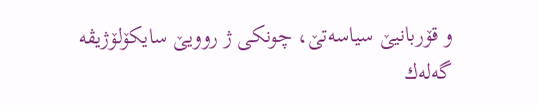و قۆربانیێ سیاسه‌تێ، چونكى ژ روویێ سایكۆلۆژیڤه‌ گه‌له‌ك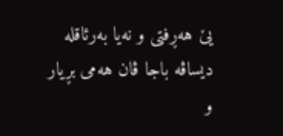یێ هه‌ڕفتى و نه‌یا به‌رئاقله‌ دیساڤه‌ باجا ڤان هه‌مى بڕیار و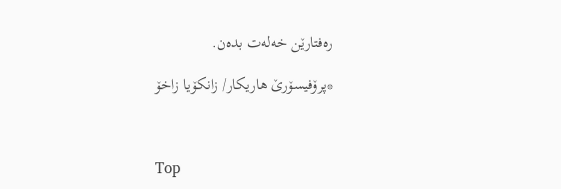ره‌فتارێن خه‌له‌ت بده‌ن.

*پرۆفیسۆرێ هاریكار/ زانكۆیا زاخۆ



Top